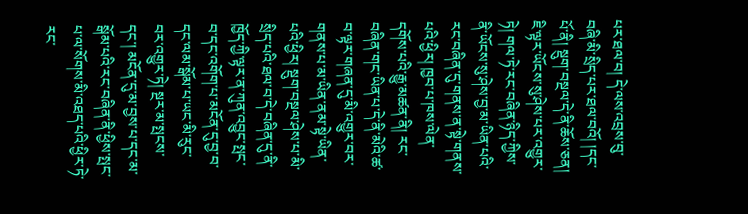པར་ཐལ་བ། དེ་ལས་འབྲས་བུ་བཞི་མི་སྲིད་པར་ཐལ་བའོ། །དང་པོ་ནི། སྡུག་བསྔལ་དེ་ནི་ཆོས་ཅན། ཇི་ལྟར་ཡོངས་སུ་ཤེས་པར་འགྱུར་ཏེ། གལ་ཏེ་རང་བཞིན་ཉིད་ཀྱིས་ནི་ཡོངས་སུ་ཤེས་བྱ་མ་ཡིན་པའི་རང་བཞིན་དུ་གནས་ན་སྟེ་གནས་པའི་ཕྱིར། ཁྱབ་པ་ཁས་ལེན་དགོས་པའི་རྒྱུ་མཚན་ནི། རང་བཞིན་གང་ཡིན་པ་དེ་ནི་མེའི་ཚ་བ་ལྟར་གཞན་དུ་མི་འགྱུར་བར་གནས་པ་མ་ཡིན་ནམ་སྟེ་ཡིན་པའི་ཕྱིར། སྡུག་བསྔལ་ཤེས་པ་མི་སྲིད་པའི་ཐལ་བ་དེ་བཞིན་དུ་ནི་ཁྱོད་ཀྱི་ལྟར་ན་ཀུན་འབྱུང་སྤང་བ་དང་འགོག་པ་མངོན་དུ་བྱ་བ་དང་ལམ་སྒོམ་པ་ཡང་མི་རུང་བར་འགྱུར་ཏེ། སྔར་མ་སྤངས་དང་། མངོན་དུ་མ་བྱས་པ་དང་མ་སྒོམ་པའི་རང་བཞིན་ནི་ཕྱིས་སྤང་པ་ལ་སོགས་མི་འཐད་པའི་ཕྱིར་ཏེ་རང་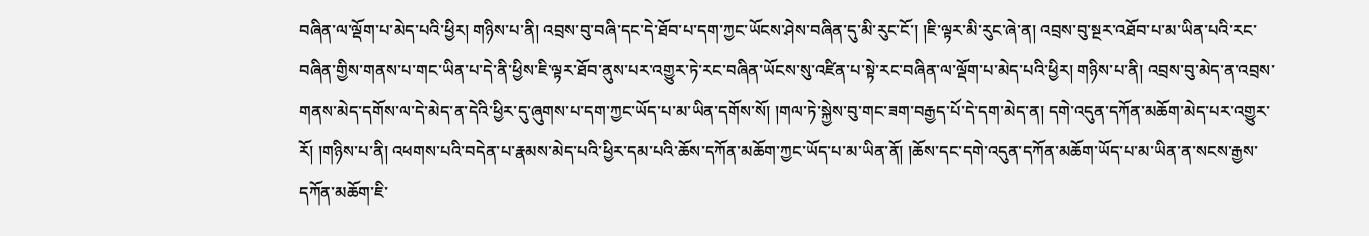བཞིན་ལ་ལྡོག་པ་མེད་པའི་ཕྱིར། གཉིས་པ་ནི། འབྲས་བུ་བཞི་དང་དེ་ཐོབ་པ་དག་ཀྱང་ཡོངས་ཤེས་བཞིན་དུ་མི་རུང་ངོ་། །ཇི་ལྟར་མི་རུང་ཞེ་ན། འབྲས་བུ་སྔར་འཐོབ་པ་མ་ཡིན་པའི་རང་བཞིན་གྱིས་གནས་པ་གང་ཡིན་པ་དེ་ནི་ཕྱིས་ཇི་ལྟར་ཐོབ་ནུས་པར་འགྱུར་ཏེ་རང་བཞིན་ཡོངས་སུ་འཛིན་པ་སྟེ་རང་བཞིན་ལ་ལྡོག་པ་མེད་པའི་ཕྱིར། གཉིས་པ་ནི། འབྲས་བུ་མེད་ན་འབྲས་གནས་མེད་དགོས་ལ་དེ་མེད་ན་དེའི་ཕྱིར་དུ་ཞུགས་པ་དག་ཀྱང་ཡོད་པ་མ་ཡིན་དགོས་སོ། །གལ་ཏེ་སྐྱེས་བུ་གང་ཟག་བརྒྱད་པོ་དེ་དག་མེད་ན། དགེ་འདུན་དཀོན་མཆོག་མེད་པར་འགྱུར་རོ། །གཉིས་པ་ནི། འཕགས་པའི་བདེན་པ་རྣམས་མེད་པའི་ཕྱིར་དམ་པའི་ཆོས་དཀོན་མཆོག་ཀྱང་ཡོད་པ་མ་ཡིན་ནོ། །ཆོས་དང་དགེ་འདུན་དཀོན་མཆོག་ཡོད་པ་མ་ཡིན་ན་སངས་རྒྱས་དཀོན་མཆོག་ཇི་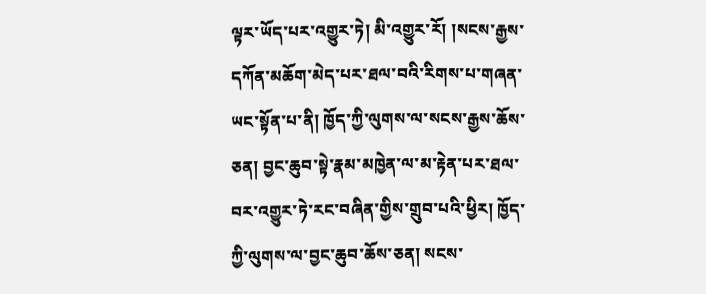ལྟར་ཡོད་པར་འགྱུར་ཏེ། མི་འགྱུར་རོ། །སངས་རྒྱས་དཀོན་མཆོག་མེད་པར་ཐལ་བའི་རིགས་པ་གཞན་ཡང་སྟོན་པ་ནི། ཁྱོད་ཀྱི་ལུགས་ལ་སངས་རྒྱས་ཆོས་ཅན། བྱང་ཆུབ་སྟེ་རྣམ་མཁྱེན་ལ་མ་རྟེན་པར་ཐལ་བར་འགྱུར་ཏེ་རང་བཞིན་གྱིས་གྲུབ་པའི་ཕྱིར། ཁྱོད་ཀྱི་ལུགས་ལ་བྱང་ཆུབ་ཆོས་ཅན། སངས་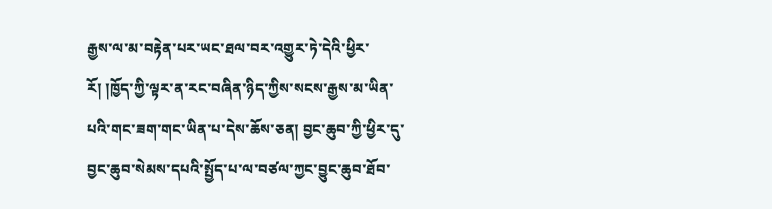རྒྱས་ལ་མ་བརྟེན་པར་ཡང་ཐལ་བར་འགྱུར་ཏེ་དེའི་ཕྱིར་རོ། །ཁྱོད་ཀྱི་ལྟར་ན་རང་བཞིན་ཉིད་ཀྱིས་སངས་རྒྱས་མ་ཡིན་པའི་གང་ཟག་གང་ཡིན་པ་དེས་ཆོས་ཅན། བྱང་ཆུབ་ཀྱི་ཕྱིར་དུ་བྱང་ཆུབ་སེམས་དཔའི་སྤྱོད་པ་ལ་བཙལ་ཀྱང་བྱུང་ཆུབ་ཐོབ་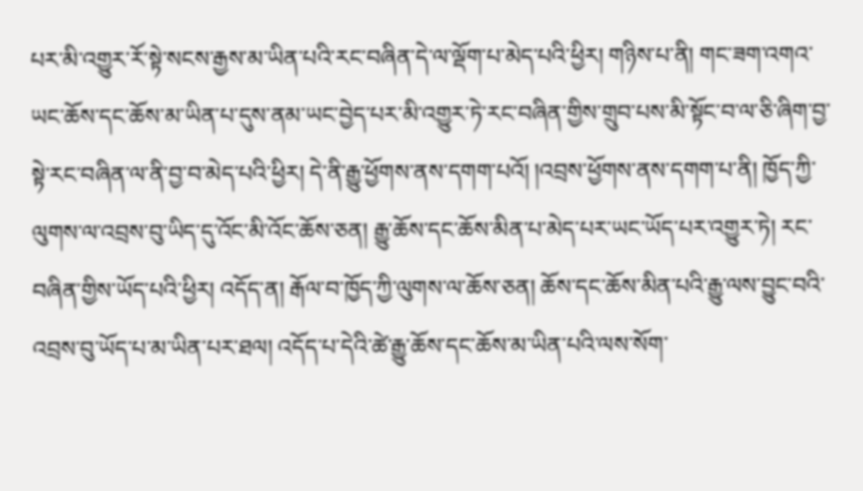པར་མི་འགྱུར་རོ་སྟེ་སངས་རྒྱས་མ་ཡིན་པའི་རང་བཞིན་དེ་ལ་ལྡོག་པ་མེད་པའི་ཕྱིར། གཉིས་པ་ནི། གང་ཟག་འགའ་ཡང་ཆོས་དང་ཆོས་མ་ཡིན་པ་དུས་ནམ་ཡང་བྱེད་པར་མི་འགྱུར་ཏེ་རང་བཞིན་གྱིས་གྲུབ་པས་མི་སྟོང་བ་ལ་ཅི་ཞིག་བྱ་སྟེ་རང་བཞིན་ལ་ནི་བྱ་བ་མེད་པའི་ཕྱིར། དེ་ནི་རྒྱུ་ཕྱོགས་ནས་དགག་པའོ། །འབྲས་ཕྱོགས་ནས་དགག་པ་ནི། ཁྱོད་ཀྱི་ལུགས་ལ་འབྲས་བུ་ཡིད་དུ་འོང་མི་འོང་ཆོས་ཅན། རྒྱུ་ཆོས་དང་ཆོས་མིན་པ་མེད་པར་ཡང་ཡོད་པར་འགྱུར་ཏེ། རང་བཞིན་གྱིས་ཡོད་པའི་ཕྱིར། འདོད་ན། རྒོལ་བ་ཁྱོད་ཀྱི་ལུགས་ལ་ཆོས་ཅན། ཆོས་དང་ཆོས་མིན་པའི་རྒྱུ་ལས་བྱུང་བའི་འབྲས་བུ་ཡོད་པ་མ་ཡིན་པར་ཐལ། འདོད་པ་དེའི་ཚེ་རྒྱུ་ཆོས་དང་ཆོས་མ་ཡིན་པའི་ལས་སོག་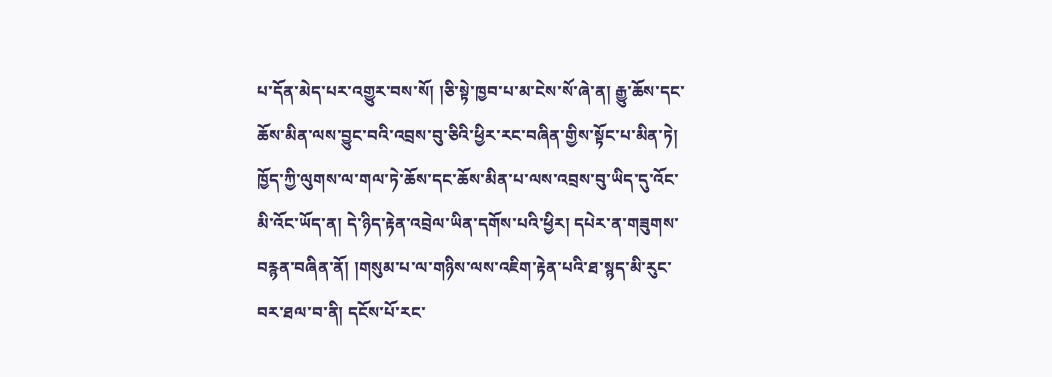པ་དོན་མེད་པར་འགྱུར་བས་སོ། །ཅི་སྟེ་ཁྱབ་པ་མ་ངེས་སོ་ཞེ་ན། རྒྱུ་ཆོས་དང་ཆོས་མིན་ལས་བྱུང་བའི་འབྲས་བུ་ཅིའི་ཕྱིར་རང་བཞིན་གྱིས་སྟོང་པ་མིན་ཏེ། ཁྱོད་ཀྱི་ལུགས་ལ་གལ་ཏེ་ཆོས་དང་ཆོས་མིན་པ་ལས་འབྲས་བུ་ཡིད་དུ་འོང་མི་འོང་ཡོད་ན། དེ་ཉིད་རྟེན་འབྲེལ་ཡིན་དགོས་པའི་ཕྱིར། དཔེར་ན་གཟུགས་བརྙན་བཞིན་ནོ། །གསུམ་པ་ལ་གཉིས་ལས་འཇིག་རྟེན་པའི་ཐ་སྙད་མི་རུང་བར་ཐལ་བ་ནི། དངོས་པོ་རང་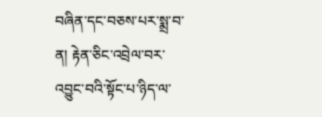བཞིན་དང་བཅས་པར་སྨྲ་བ་ན། རྟེན་ཅིང་འབྲེལ་བར་འབྱུང་བའི་སྟོང་པ་ཉིད་ལ་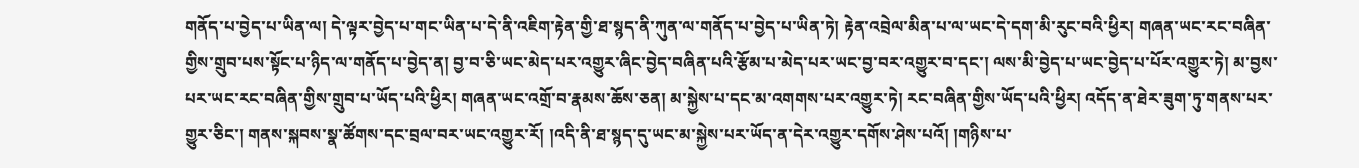གནོད་པ་བྱེད་པ་ཡིན་ལ། དེ་ལྟར་བྱེད་པ་གང་ཡིན་པ་དེ་ནི་འཇིག་རྟེན་གྱི་ཐ་སྙད་ནི་ཀུན་ལ་གནོད་པ་བྱེད་པ་ཡིན་ཏེ། རྟེན་འབྲེལ་མིན་པ་ལ་ཡང་དེ་དག་མི་རུང་བའི་ཕྱིར། གཞན་ཡང་རང་བཞིན་གྱིས་གྲུབ་པས་སྟོང་པ་ཉིད་ལ་གནོད་པ་བྱེད་ན། བྱ་བ་ཅི་ཡང་མེད་པར་འགྱུར་ཞིང་བྱེད་བཞིན་པའི་རྩོམ་པ་མེད་པར་ཡང་བྱ་བར་འགྱུར་བ་དང་། ལས་མི་བྱེད་པ་ཡང་བྱེད་པ་པོར་འགྱུར་ཏེ། མ་བྱས་པར་ཡང་རང་བཞིན་གྱིས་གྲུབ་པ་ཡོད་པའི་ཕྱིར། གཞན་ཡང་འགྲོ་བ་རྣམས་ཆོས་ཅན། མ་སྐྱེས་པ་དང་མ་འགགས་པར་འགྱུར་ཏེ། རང་བཞིན་གྱིས་ཡོད་པའི་ཕྱིར། འདོད་ན་ཐེར་ཟུག་ཏུ་གནས་པར་གྱུར་ཅིང་། གནས་སྐབས་སྣ་ཚོགས་དང་བྲལ་བར་ཡང་འགྱུར་རོ། །འདི་ནི་ཐ་སྙད་དུ་ཡང་མ་སྐྱེས་པར་ཡོད་ན་དེར་འགྱུར་དགོས་ཤེས་པའོ། །གཉིས་པ་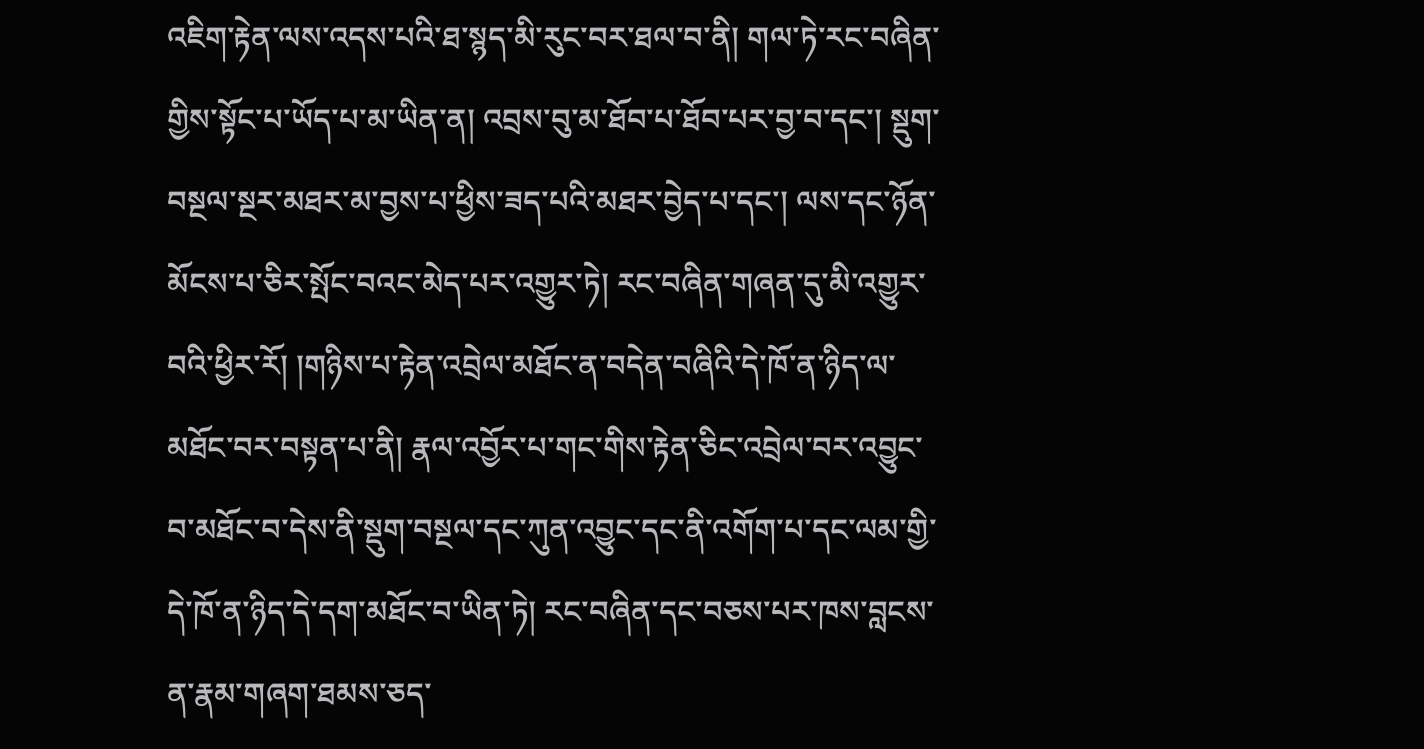འཇིག་རྟེན་ལས་འདས་པའི་ཐ་སྙད་མི་རུང་བར་ཐལ་བ་ནི། གལ་ཏེ་རང་བཞིན་གྱིས་སྟོང་པ་ཡོད་པ་མ་ཡིན་ན། འབྲས་བུ་མ་ཐོབ་པ་ཐོབ་པར་བྱ་བ་དང་། སྡུག་བསྔལ་སྔར་མཐར་མ་བྱས་པ་ཕྱིས་ཟད་པའི་མཐར་བྱེད་པ་དང་། ལས་དང་ཉོན་མོངས་པ་ཅིར་སྤོང་བའང་མེད་པར་འགྱུར་ཏེ། རང་བཞིན་གཞན་དུ་མི་འགྱུར་བའི་ཕྱིར་རོ། །གཉིས་པ་རྟེན་འབྲེལ་མཐོང་ན་བདེན་བཞིའི་དེ་ཁོ་ན་ཉིད་ལ་མཐོང་བར་བསྟན་པ་ནི། རྣལ་འབྱོར་པ་གང་གིས་རྟེན་ཅིང་འབྲེལ་བར་འབྱུང་བ་མཐོང་བ་དེས་ནི་སྡུག་བསྔལ་དང་ཀུན་འབྱུང་དང་ནི་འགོག་པ་དང་ལམ་གྱི་དེ་ཁོ་ན་ཉིད་དེ་དག་མཐོང་བ་ཡིན་ཏེ། རང་བཞིན་དང་བཅས་པར་ཁས་བླངས་ན་རྣམ་གཞག་ཐམས་ཅད་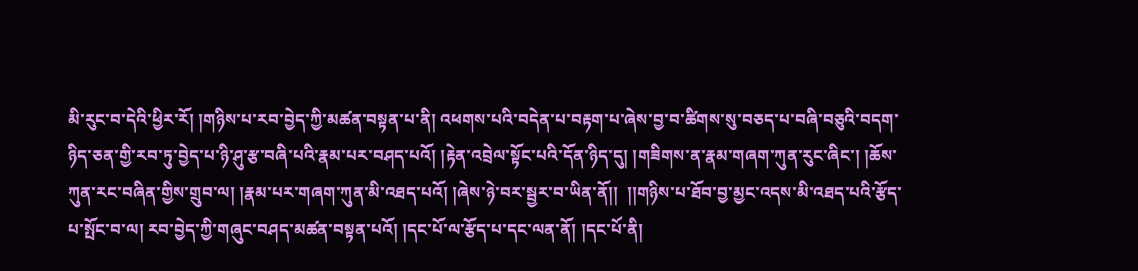མི་རུང་བ་དེའི་ཕྱིར་རོ། །གཉིས་པ་རབ་བྱེད་ཀྱི་མཚན་བསྟན་པ་ནི། འཕགས་པའི་བདེན་པ་བརྟག་པ་ཞེས་བྱ་བ་ཚིགས་སུ་བཅད་པ་བཞི་བཅུའི་བདག་ཉིད་ཅན་གྱི་རབ་ཏུ་བྱེད་པ་ཉི་ཤུ་རྩ་བཞི་པའི་རྣམ་པར་བཤད་པའོ། །རྟེན་འབྲེལ་སྟོང་པའི་དོན་ཉིད་དུ། །གཟིགས་ན་རྣམ་གཞག་ཀུན་རུང་ཞིང་། །ཆོས་ཀུན་རང་བཞིན་གྱིས་གྲུབ་ལ། །རྣམ་པར་གཞག་ཀུན་མི་འཐད་པའོ། །ཞེས་ཉེ་བར་སྦྱར་བ་ཡིན་ནོ།།  །།གཉིས་པ་ཐོབ་བྱ་མྱང་འདས་མི་འཐད་པའི་རྩོད་པ་སྤོང་བ་ལ། རབ་བྱེད་ཀྱི་གཞུང་བཤད་མཚན་བསྟན་པའོ། །དང་པོ་ལ་རྩོད་པ་དང་ལན་ནོ། །དང་པོ་ནི།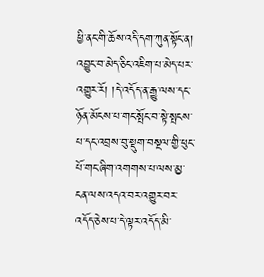ཕྱི་ནང་གི་ཆོས་འདི་དག་ཀུན་སྟོང་ན། འབྱུང་བ་མེད་ཅིང་འཇིག་པ་མེད་པར་འགྱུར་རོ། །དེ་འདོད་ན་རྒྱུ་ལས་དང་ཉོན་མོངས་པ་གང་སྤོང་བ་སྟེ་སྤངས་པ་དང་འབྲས་བུ་སྡུག་བསྔལ་གྱི་ཕུང་པོ་གང་ཞིག་འགགས་པ་ལས་མྱ་ངན་ལས་འདའ་བར་འགྱུར་བར་འདོད་ཅེས་པ་དེ་ལྟར་འདོད་མི་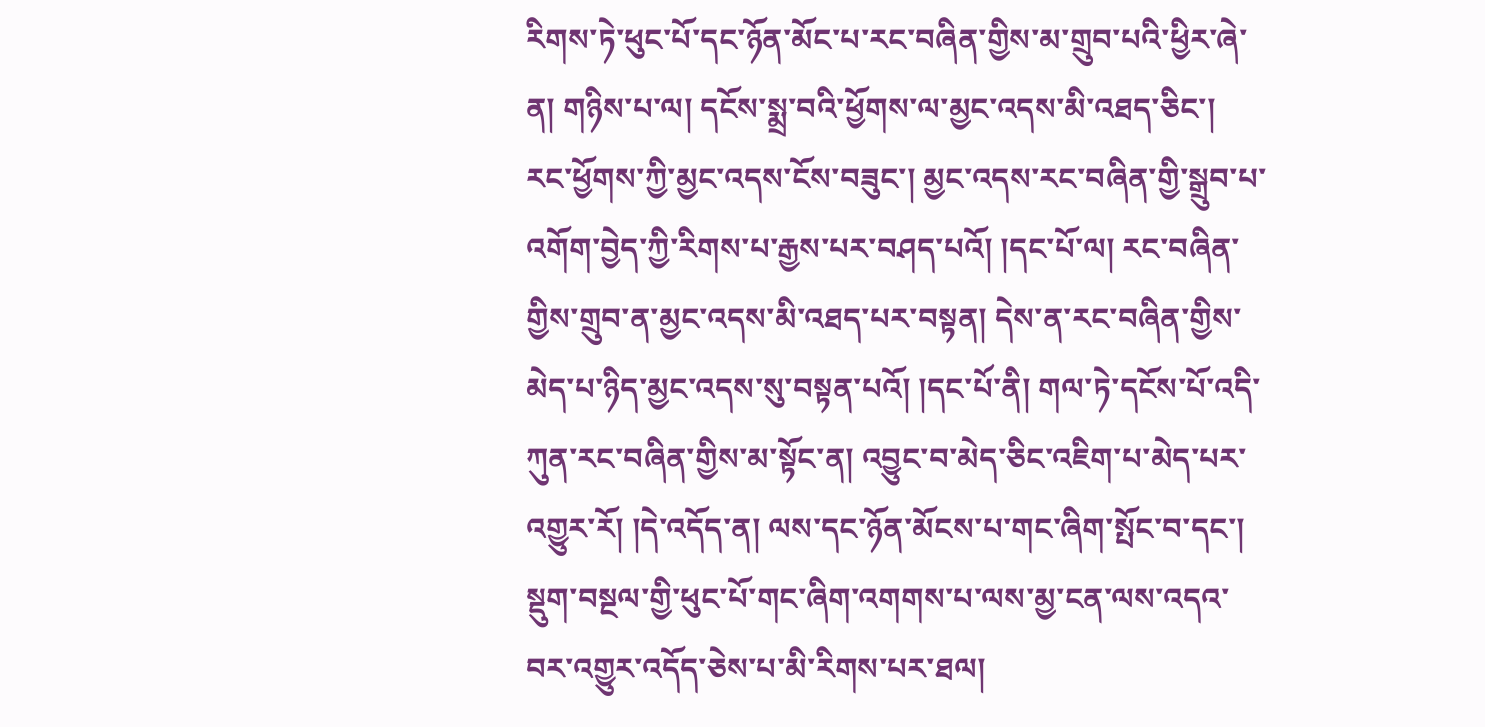རིགས་ཏེ་ཕུང་པོ་དང་ཉོན་མོང་པ་རང་བཞིན་གྱིས་མ་གྲུབ་པའི་ཕྱིར་ཞེ་ན། གཉིས་པ་ལ། དངོས་སྨྲ་བའི་ཕྱོགས་ལ་མྱང་འདས་མི་འཐད་ཅིང་། རང་ཕྱོགས་ཀྱི་མྱང་འདས་ངོས་བཟུང་། མྱང་འདས་རང་བཞིན་གྱི་སྒྲུབ་པ་འགོག་བྱེད་ཀྱི་རིགས་པ་རྒྱས་པར་བཤད་པའོ། །དང་པོ་ལ། རང་བཞིན་གྱིས་གྲུབ་ན་མྱང་འདས་མི་འཐད་པར་བསྟན། དེས་ན་རང་བཞིན་གྱིས་མེད་པ་ཉིད་མྱང་འདས་སུ་བསྟན་པའོ། །དང་པོ་ནི། གལ་ཏེ་དངོས་པོ་འདི་ཀུན་རང་བཞིན་གྱིས་མ་སྟོང་ན། འབྱུང་བ་མེད་ཅིང་འཇིག་པ་མེད་པར་འགྱུར་རོ། །དེ་འདོད་ན། ལས་དང་ཉོན་མོངས་པ་གང་ཞིག་སྤོང་བ་དང་། སྡུག་བསྔལ་གྱི་ཕུང་པོ་གང་ཞིག་འགགས་པ་ལས་མྱ་ངན་ལས་འདའ་བར་འགྱུར་འདོད་ཅེས་པ་མི་རིགས་པར་ཐལ།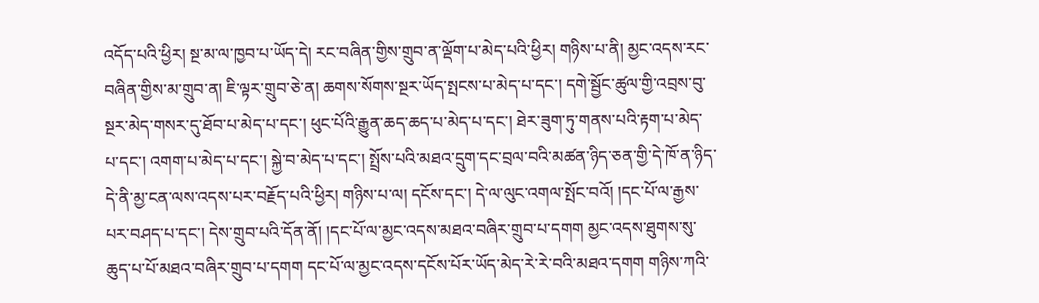འདོད་པའི་ཕྱིར། སྔ་མ་ལ་ཁྱབ་པ་ཡོད་དེ། རང་བཞིན་གྱིས་གྲུབ་ན་ལྡོག་པ་མེད་པའི་ཕྱིར། གཉིས་པ་ནི། མྱང་འདས་རང་བཞིན་གྱིས་མ་གྲུབ་ན། ཇི་ལྟར་གྲུབ་ཅེ་ན། ཆགས་སོགས་སྔར་ཡོད་སྤངས་པ་མེད་པ་དང་། དགེ་སྦྱོང་ཚུལ་གྱི་འབྲས་བུ་སྔར་མེད་གསར་དུ་ཐོབ་པ་མེད་པ་དང་། ཕུང་པོའི་རྒྱུན་ཆད་ཆད་པ་མེད་པ་དང་། ཐེར་ཟུག་ཏུ་གནས་པའི་རྟག་པ་མེད་པ་དང་། འགག་པ་མེད་པ་དང་། སྐྱེ་བ་མེད་པ་དང་། སྤྲོས་པའི་མཐའ་དྲུག་དང་བྲལ་བའི་མཚན་ཉིད་ཅན་གྱི་དེ་ཁོ་ན་ཉིད་དེ་ནི་མྱ་ངན་ལས་འདས་པར་བརྗོད་པའི་ཕྱིར། གཉིས་པ་ལ། དངོས་དང་། དེ་ལ་ལུང་འགལ་སྤོང་བའོ། །དང་པོ་ལ་རྒྱས་པར་བཤད་པ་དང་། དེས་གྲུབ་པའི་དོན་ནོ། །དང་པོ་ལ་མྱང་འདས་མཐའ་བཞིར་གྲུབ་པ་དགག མྱང་འདས་ཐུགས་སུ་ཆུད་པ་པོ་མཐའ་བཞིར་གྲུབ་པ་དགག དང་པོ་ལ་མྱང་འདས་དངོས་པོར་ཡོད་མེད་རེ་རེ་བའི་མཐའ་དགག གཉིས་ཀའི་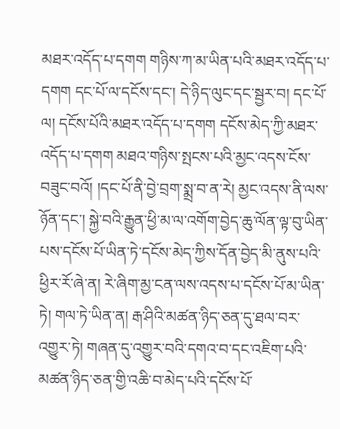མཐར་འདོད་པ་དགག གཉིས་ཀ་མ་ཡིན་པའི་མཐར་འདོད་པ་དགག དང་པོ་ལ་དངོས་དང་། དེ་ཉིད་ལུང་དང་སྦྱར་བ། དང་པོ་ལ། དངོས་པོའི་མཐར་འདོད་པ་དགག དངོས་མེད་ཀྱི་མཐར་འདོད་པ་དགག མཐའ་གཉིས་སྤངས་པའི་མྱང་འདས་ངོས་བཟུང་བའོ། །དང་པོ་ནི་བྱེ་བྲག་སྨྲ་བ་ན་རེ། མྱང་འདས་ནི་ལས་ཉོན་དང་། སྐྱེ་བའི་རྒྱུན་ཕྱི་མ་ལ་འགོག་བྱེད་ཆུ་ལོན་ལྟ་བུ་ཡིན་པས་དངོས་པོ་ཡིན་ཏེ་དངོས་མེད་ཀྱིས་དོན་བྱེད་མི་ནུས་པའི་ཕྱིར་རོ་ཞེ་ན། རེ་ཞིག་མྱ་ངན་ལས་འདས་པ་དངོས་པོ་མ་ཡིན་ཏེ། གལ་ཏེ་ཡིན་ན། རྒ་ཤིའི་མཚན་ཉིད་ཅན་དུ་ཐལ་བར་འགྱུར་ཏེ། གཞན་དུ་འགྱུར་བའི་དགའ་བ་དང་འཇིག་པའི་མཚན་ཉིད་ཅན་གྱི་འཆི་བ་མེད་པའི་དངོས་པོ་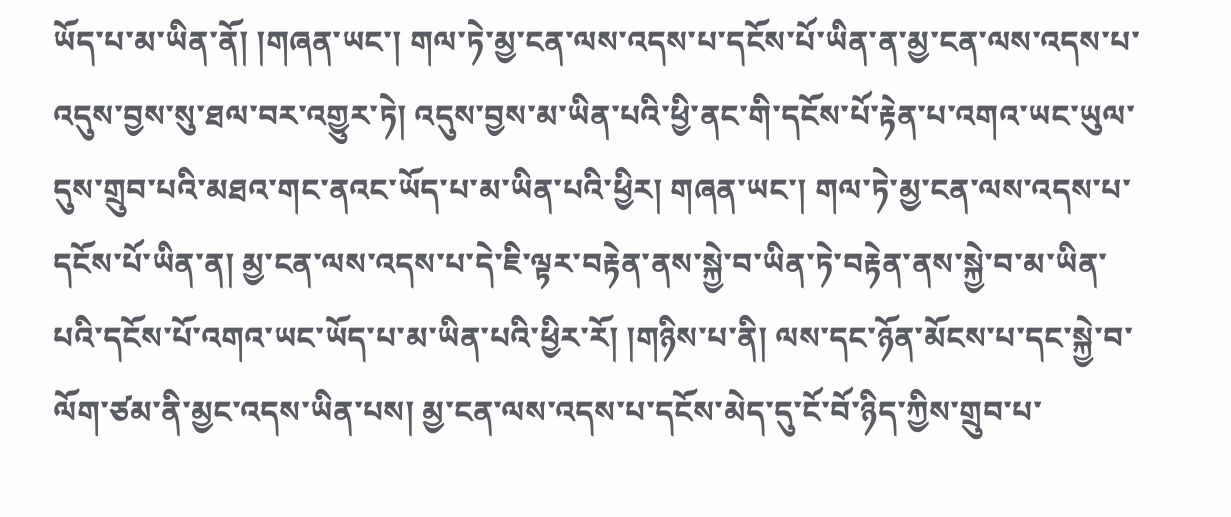ཡོད་པ་མ་ཡིན་ནོ། །གཞན་ཡང་། གལ་ཏེ་མྱ་ངན་ལས་འདས་པ་དངོས་པོ་ཡིན་ན་མྱ་ངན་ལས་འདས་པ་འདུས་བྱས་སུ་ཐལ་བར་འགྱུར་ཏེ། འདུས་བྱས་མ་ཡིན་པའི་ཕྱི་ནང་གི་དངོས་པོ་རྟེན་པ་འགའ་ཡང་ཡུལ་དུས་གྲུབ་པའི་མཐའ་གང་ནའང་ཡོད་པ་མ་ཡིན་པའི་ཕྱིར། གཞན་ཡང་། གལ་ཏེ་མྱ་ངན་ལས་འདས་པ་དངོས་པོ་ཡིན་ན། མྱ་ངན་ལས་འདས་པ་དེ་ཇི་ལྟར་བརྟེན་ནས་སྐྱེ་བ་ཡིན་ཏེ་བརྟེན་ནས་སྐྱེ་བ་མ་ཡིན་པའི་དངོས་པོ་འགའ་ཡང་ཡོད་པ་མ་ཡིན་པའི་ཕྱིར་རོ། །གཉིས་པ་ནི། ལས་དང་ཉོན་མོངས་པ་དང་སྐྱེ་བ་ལོག་ཙམ་ནི་མྱང་འདས་ཡིན་པས། མྱ་ངན་ལས་འདས་པ་དངོས་མེད་དུ་ངོ་བོ་ཉིད་ཀྱིས་གྲུབ་པ་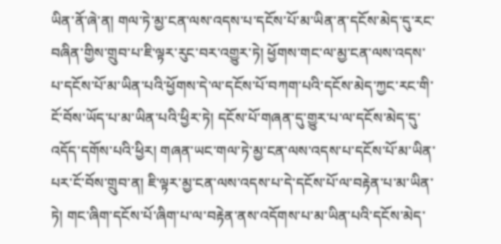ཡིན་ནོ་ཞེ་ན། གལ་ཏེ་མྱ་ངན་ལས་འདས་པ་དངོས་པོ་མ་ཡིན་ན་དངོས་མེད་དུ་རང་བཞིན་གྱིས་གྲུབ་པ་ཇི་ལྟར་རུང་བར་འགྱུར་ཏེ། ཕྱོགས་གང་ལ་མྱ་ངན་ལས་འདས་པ་དངོས་པོ་མ་ཡིན་པའི་ཕྱོགས་དེ་ལ་དངོས་པོ་བཀག་པའི་དངོས་མེད་ཀྱང་རང་གི་ངོ་བོས་ཡོད་པ་མ་ཡིན་པའི་ཕྱིར་ཏེ། དངོས་པོ་གཞན་དུ་གྱུར་པ་ལ་དངོས་མེད་དུ་འདོད་དགོས་པའི་ཕྱིར། གཞན་ཡང་གལ་ཏེ་མྱ་ངན་ལས་འདས་པ་དངོས་པོ་མ་ཡིན་པར་ངོ་བོས་གྲུབ་ན། ཇི་ལྟར་མྱ་ངན་ལས་འདས་པ་དེ་དངོས་པོ་ལ་བརྟེན་པ་མ་ཡིན་ཏེ། གང་ཞིག་དངོས་པོ་ཞིག་པ་ལ་བརྟེན་ནས་འདོགས་པ་མ་ཡིན་པའི་དངོས་མེད་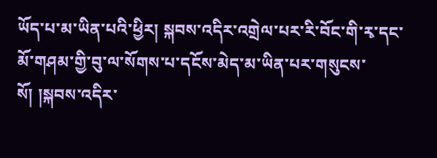ཡོད་པ་མ་ཡིན་པའི་ཕྱིར། སྐབས་འདིར་འགྲེལ་པར་རི་བོང་གི་རྭ་དང་མོ་གཤམ་གྱི་བུ་ལ་སོགས་པ་དངོས་མེད་མ་ཡིན་པར་གསུངས་སོ། །སྐབས་འདིར་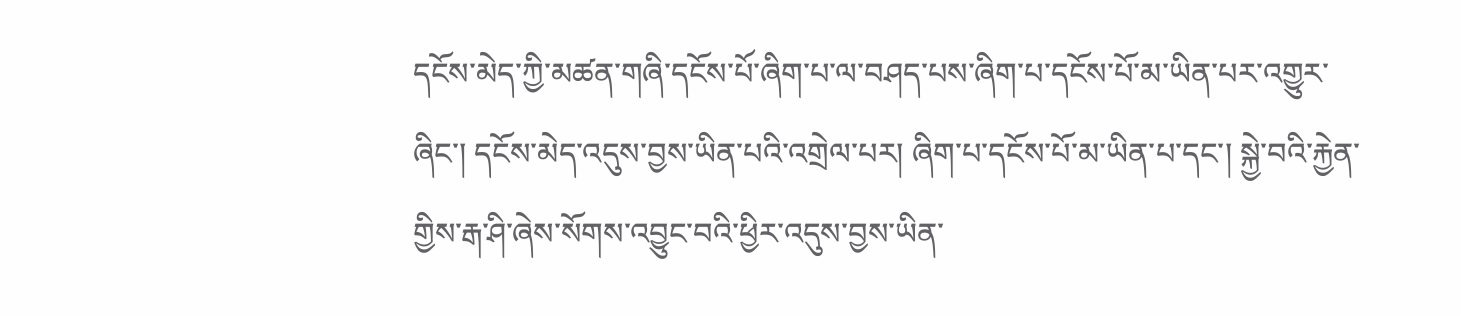དངོས་མེད་ཀྱི་མཚན་གཞི་དངོས་པོ་ཞིག་པ་ལ་བཤད་པས་ཞིག་པ་དངོས་པོ་མ་ཡིན་པར་འགྱུར་ཞིང་། དངོས་མེད་འདུས་བྱས་ཡིན་པའི་འགྲེལ་པར། ཞིག་པ་དངོས་པོ་མ་ཡིན་པ་དང་། སྐྱེ་བའི་རྐྱེན་གྱིས་རྒ་ཤི་ཞེས་སོགས་འབྱུང་བའི་ཕྱིར་འདུས་བྱས་ཡིན་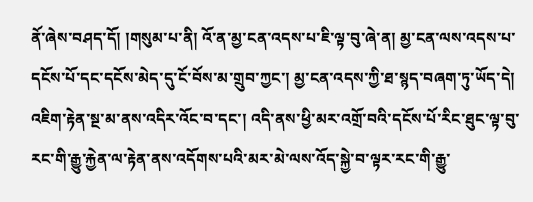ནོ་ཞེས་བཤད་དོ། །གསུམ་པ་ནི། འོ་ན་མྱ་ངན་འདས་པ་ཇི་ལྟ་བུ་ཞེ་ན། མྱ་ངན་ལས་འདས་པ་དངོས་པོ་དང་དངོས་མེད་དུ་ངོ་བོས་མ་གྲུབ་ཀྱང་། མྱ་ངན་འདས་ཀྱི་ཐ་སྙད་བཞག་ཏུ་ཡོད་དེ། འཇིག་རྟེན་སྔ་མ་ནས་འདིར་འོང་བ་དང་། འདི་ནས་ཕྱི་མར་འགྲོ་བའི་དངོས་པོ་རིང་ཐུང་ལྟ་བུ་རང་གི་རྒྱུ་རྐྱེན་ལ་རྟེན་ནས་འདོགས་པའི་མར་མེ་ལས་འོད་སྐྱེ་བ་ལྟར་རང་གི་རྒྱུ་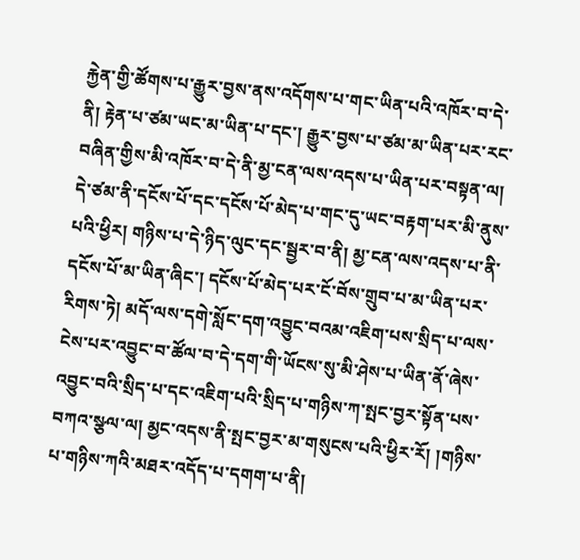རྐྱེན་གྱི་ཚོགས་པ་རྒྱུར་བྱས་ནས་འདོགས་པ་གང་ཡིན་པའི་འཁོར་བ་དེ་ནི། རྟེན་པ་ཙམ་ཡང་མ་ཡིན་པ་དང་། རྒྱུར་བྱས་པ་ཙམ་མ་ཡིན་པར་རང་བཞིན་གྱིས་མི་འཁོར་བ་དེ་ནི་མྱ་ངན་ལས་འདས་པ་ཡིན་པར་བསྟན་ལ། དེ་ཙམ་ནི་དངོས་པོ་དང་དངོས་པོ་མེད་པ་གང་དུ་ཡང་བརྟག་པར་མི་ནུས་པའི་ཕྱིར། གཉིས་པ་དེ་ཉིད་ལུང་དང་སྦྱར་བ་ནི། མྱ་ངན་ལས་འདས་པ་ནི་དངོས་པོ་མ་ཡིན་ཞིང་། དངོས་པོ་མེད་པར་ངོ་བོས་གྲུབ་པ་མ་ཡིན་པར་རིགས་ཏེ། མདོ་ལས་དགེ་སློང་དག་འབྱུང་བའམ་འཇིག་པས་སྲིད་པ་ལས་ངེས་པར་འབྱུང་བ་ཚོལ་བ་དེ་དག་གི་ཡོངས་སུ་མི་ཤེས་པ་ཡིན་ནོ་ཞེས་འབྱུང་བའི་སྲིད་པ་དང་འཇིག་པའི་སྲིད་པ་གཉིས་ཀ་སྤང་བྱར་སྟོན་པས་བཀའ་སྩལ་ལ། མྱང་འདས་ནི་སྤང་བྱར་མ་གསུངས་པའི་ཕྱིར་རོ། །གཉིས་པ་གཉིས་ཀའི་མཐར་འདོད་པ་དགག་པ་ནི།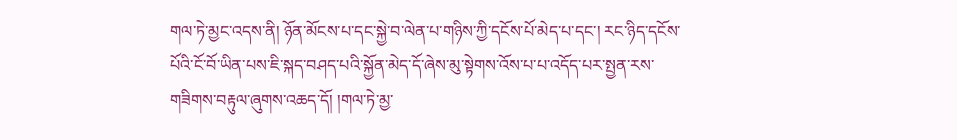གལ་ཏེ་མྱང་འདས་ནི། ཉོན་མོངས་པ་དང་སྐྱེ་བ་ལེན་པ་གཉིས་ཀྱི་དངོས་པོ་མེད་པ་དང་། རང་ཉིད་དངོས་པོའི་ངོ་བོ་ཡིན་པས་ཇི་སྐད་བཤད་པའི་སྐྱོན་མེད་དོ་ཞེས་མུ་སྟེགས་འོས་པ་པ་འདོད་པར་སྤྱན་རས་གཟིགས་བརྟུལ་ཞུགས་འཆད་དོ། །གལ་ཏེ་མྱ་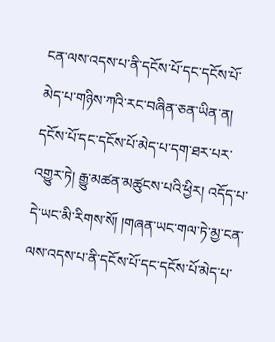ངན་ལས་འདས་པ་ནི་དངོས་པོ་དང་དངོས་པོ་མེད་པ་གཉིས་ཀའི་རང་བཞིན་ཅན་ཡིན་ན། དངོས་པོ་དང་དངོས་པོ་མེད་པ་དག་ཐར་པར་འགྱུར་ཏེ། རྒྱུ་མཚན་མཚུངས་པའི་ཕྱིར། འདོད་པ་དེ་ཡང་མི་རིགས་སོ། །གཞན་ཡང་གལ་ཏེ་མྱ་ངན་ལས་འདས་པ་ནི་དངོས་པོ་དང་དངོས་པོ་མེད་པ་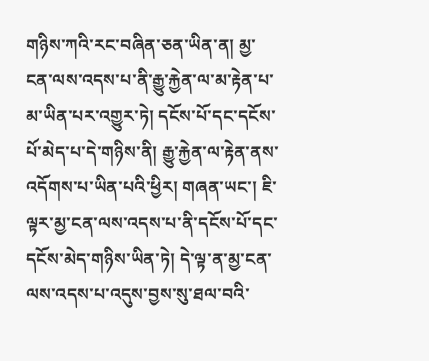གཉིས་ཀའི་རང་བཞིན་ཅན་ཡིན་ན། མྱ་ངན་ལས་འདས་པ་ནི་རྒྱུ་རྐྱེན་ལ་མ་རྟེན་པ་མ་ཡིན་པར་འགྱུར་ཏེ། དངོས་པོ་དང་དངོས་པོ་མེད་པ་དེ་གཉིས་ནི། རྒྱུ་རྐྱེན་ལ་རྟེན་ནས་འདོགས་པ་ཡིན་པའི་ཕྱིར། གཞན་ཡང་། ཇི་ལྟར་མྱ་ངན་ལས་འདས་པ་ནི་དངོས་པོ་དང་དངོས་མེད་གཉིས་ཡིན་ཏེ། དེ་ལྟ་ན་མྱ་ངན་ལས་འདས་པ་འདུས་བྱས་སུ་ཐལ་བའི་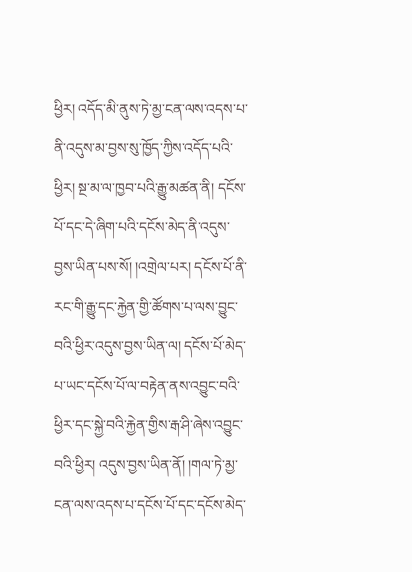ཕྱིར། འདོད་མི་ནུས་ཏེ་མྱ་ངན་ལས་འདས་པ་ནི་འདུས་མ་བྱས་སུ་ཁྱོད་ཀྱིས་འདོད་པའི་ཕྱིར། སྔ་མ་ལ་ཁྱབ་པའི་རྒྱུ་མཚན་ནི། དངོས་པོ་དང་དེ་ཞིག་པའི་དངོས་མེད་ནི་འདུས་བྱས་ཡིན་པས་སོ། །འགྲེལ་པར། དངོས་པོ་ནི་རང་གི་རྒྱུ་དང་རྐྱེན་གྱི་ཚོགས་པ་ལས་བྱུང་བའི་ཕྱིར་འདུས་བྱས་ཡིན་ལ། དངོས་པོ་མེད་པ་ཡང་དངོས་པོ་ལ་བརྟེན་ནས་འབྱུང་བའི་ཕྱིར་དང་སྐྱེ་བའི་རྐྱེན་གྱིས་རྒ་ཤི་ཞེས་འབྱུང་བའི་ཕྱིར། འདུས་བྱས་ཡིན་ནོ། །གལ་ཏེ་མྱ་ངན་ལས་འདས་པ་དངོས་པོ་དང་དངོས་མེད་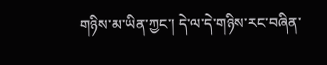གཉིས་མ་ཡིན་ཀྱང་། དེ་ལ་དེ་གཉིས་རང་བཞིན་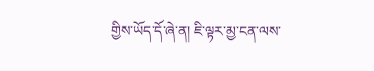གྱིས་ཡོད་དོ་ཞེ་ན། ཇི་ལྟར་མྱ་ངན་ལས་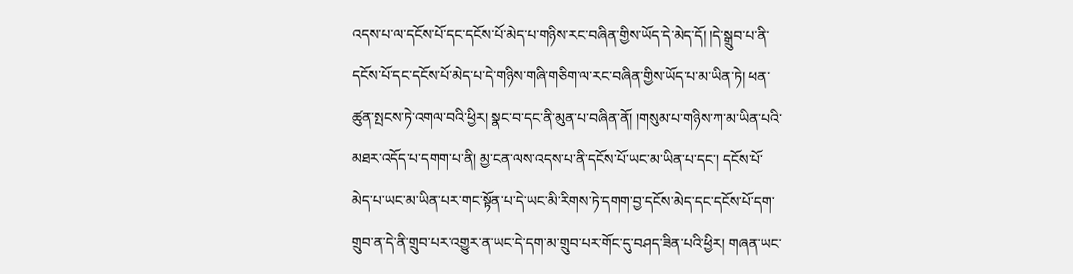འདས་པ་ལ་དངོས་པོ་དང་དངོས་པོ་མེད་པ་གཉིས་རང་བཞིན་གྱིས་ཡོད་དེ་མེད་དོ། །དེ་སྒྲུབ་པ་ནི་དངོས་པོ་དང་དངོས་པོ་མེད་པ་དེ་གཉིས་གཞི་གཅིག་ལ་རང་བཞིན་གྱིས་ཡོད་པ་མ་ཡིན་ཏེ། ཕན་ཚུན་སྤངས་ཏེ་འགལ་བའི་ཕྱིར། སྣང་བ་དང་ནི་མུན་པ་བཞིན་ནོ། །གསུམ་པ་གཉིས་ཀ་མ་ཡིན་པའི་མཐར་འདོད་པ་དགག་པ་ནི། མྱ་ངན་ལས་འདས་པ་ནི་དངོས་པོ་ཡང་མ་ཡིན་པ་དང་། དངོས་པོ་མེད་པ་ཡང་མ་ཡིན་པར་གང་སྟོན་པ་དེ་ཡང་མི་རིགས་ཏེ་དགག་བྱ་དངོས་མེད་དང་དངོས་པོ་དག་གྲུབ་ན་དེ་ནི་གྲུབ་པར་འགྱུར་ན་ཡང་དེ་དག་མ་གྲུབ་པར་གོང་དུ་བཤད་ཟིན་པའི་ཕྱིར། གཞན་ཡང་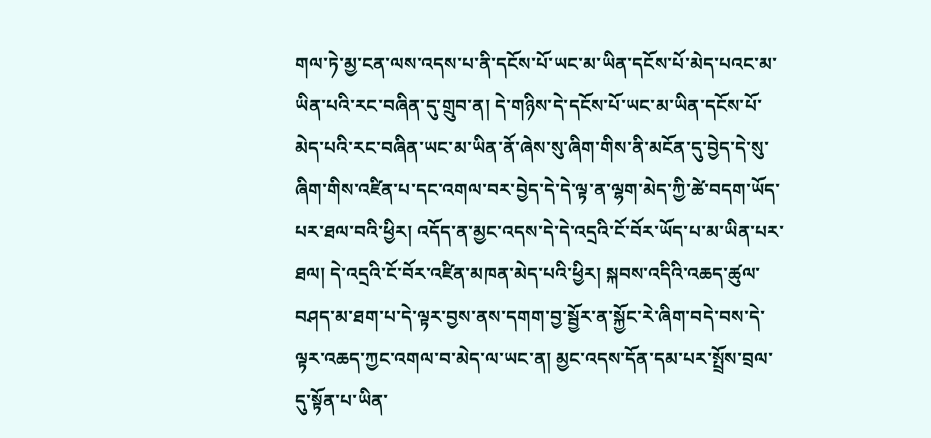གལ་ཏེ་མྱ་ངན་ལས་འདས་པ་ནི་དངོས་པོ་ཡང་མ་ཡིན་དངོས་པོ་མེད་པའང་མ་ཡིན་པའི་རང་བཞིན་དུ་གྲུབ་ན། དེ་གཉིས་དེ་དངོས་པོ་ཡང་མ་ཡིན་དངོས་པོ་མེད་པའི་རང་བཞིན་ཡང་མ་ཡིན་ནོ་ཞེས་སུ་ཞིག་གིས་ནི་མངོན་དུ་བྱེད་དེ་སུ་ཞིག་གིས་འཛིན་པ་དང་འགལ་བར་བྱེད་དེ་དེ་ལྟ་ན་ལྷག་མེད་ཀྱི་ཚེ་བདག་ཡོད་པར་ཐལ་བའི་ཕྱིར། འདོད་ན་མྱང་འདས་དེ་དེ་འདྲའི་ངོ་བོར་ཡོད་པ་མ་ཡིན་པར་ཐལ། དེ་འདྲའི་ངོ་བོར་འཛིན་མཁན་མེད་པའི་ཕྱིར། སྐབས་འདིའི་འཆད་ཚུལ་བཤད་མ་ཐག་པ་དེ་ལྟར་བྱས་ནས་དགག་བྱ་སྦྱོར་ན་སྐྱོང་རེ་ཞིག་བདེ་བས་དེ་ལྟར་འཆད་ཀྱང་འགལ་བ་མེད་ལ་ཡང་ན། མྱང་འདས་དོན་དམ་པར་སྤྲོས་བྲལ་དུ་སྟོན་པ་ཡིན་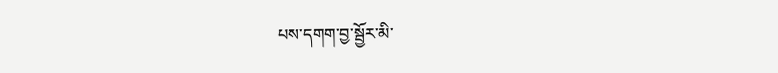པས་དགག་བྱ་སྦྱོར་མི་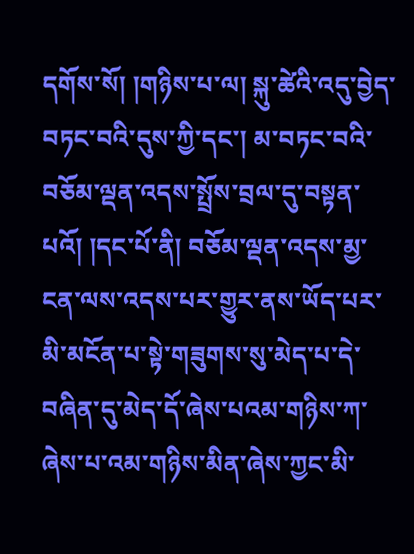དགོས་སོ། །གཉིས་པ་ལ། སྐུ་ཚེའི་འདུ་བྱེད་བཏང་བའི་དུས་ཀྱི་དང་། མ་བཏང་བའི་བཅོམ་ལྡན་འདས་སྤྲོས་བྲལ་དུ་བསྟན་པའོ། །དང་པོ་ནི། བཅོམ་ལྡན་འདས་མྱ་ངན་ལས་འདས་པར་གྱུར་ནས་ཡོད་པར་མི་མངོན་པ་སྟེ་གཟུགས་སུ་མེད་པ་དེ་བཞིན་དུ་མེད་དོ་ཞེས་པའམ་གཉིས་ཀ་ཞེས་པ་འམ་གཉིས་མིན་ཞེས་ཀྱང་མི་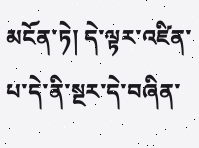མངོན་ཏེ། དེ་ལྟར་འཛིན་པ་དེ་ནི་སྔར་དེ་བཞིན་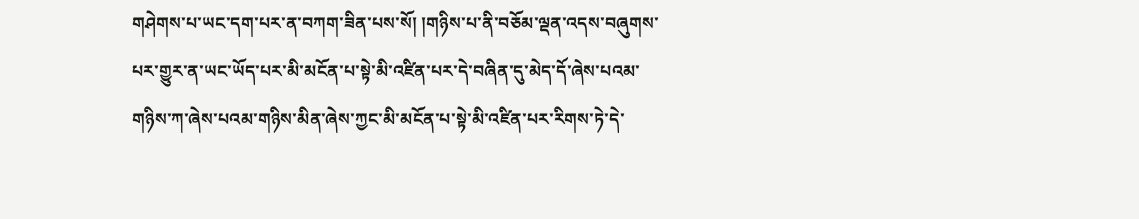གཤེགས་པ་ཡང་དག་པར་ན་བཀག་ཟིན་པས་སོ། །གཉིས་པ་ནི་བཅོམ་ལྡན་འདས་བཞུགས་པར་གྱུར་ན་ཡང་ཡོད་པར་མི་མངོན་པ་སྟེ་མི་འཛིན་པར་དེ་བཞིན་དུ་མེད་དོ་ཞེས་པའམ་གཉིས་ཀ་ཞེས་པའམ་གཉིས་མིན་ཞེས་ཀྱང་མི་མངོན་པ་སྟེ་མི་འཛིན་པར་རིགས་ཏེ་དེ་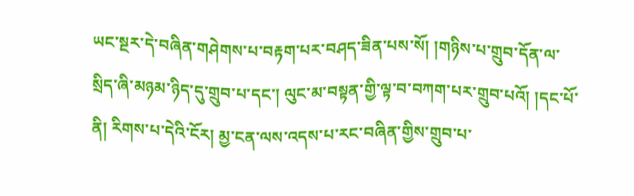ཡང་སྔར་དེ་བཞིན་གཤེགས་པ་བརྟག་པར་བཤད་ཟིན་པས་སོ། །གཉིས་པ་གྲུབ་དོན་ལ་སྲིད་ཞི་མཉམ་ཉིད་དུ་གྲུབ་པ་དང་། ལུང་མ་བསྟན་གྱི་ལྟ་བ་བཀག་པར་གྲུབ་པའོ། །དང་པོ་ནི། རིགས་པ་དེའི་ངོར། མྱ་ངན་ལས་འདས་པ་རང་བཞིན་གྱིས་གྲུབ་པ་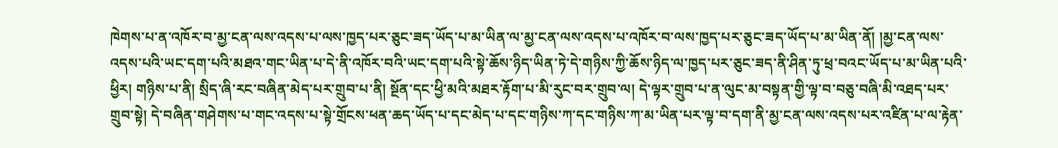ཁེགས་པ་ན་འཁོར་བ་མྱ་ངན་ལས་འདས་པ་ལས་ཁྱད་པར་ཅུང་ཟད་ཡོད་པ་མ་ཡིན་ལ་མྱ་ངན་ལས་འདས་པ་འཁོར་བ་ལས་ཁྱད་པར་ཅུང་ཟད་ཡོད་པ་མ་ཡིན་ནོ། །མྱ་ངན་ལས་འདས་པའི་ཡང་དག་པའི་མཐའ་གང་ཡིན་པ་དེ་ནི་འཁོར་བའི་ཡང་དག་པའི་སྟེ་ཆོས་ཉིད་ཡིན་ཏེ་དེ་གཉིས་ཀྱི་ཆོས་ཉིད་ལ་ཁྱད་པར་ཅུང་ཟད་ནི་ཤིན་ཏུ་ཕྲ་བའང་ཡོད་པ་མ་ཡིན་པའི་ཕྱིར། གཉིས་པ་ནི། སྲིད་ཞི་རང་བཞིན་མེད་པར་གྲུབ་པ་ནི། སྔོན་དང་ཕྱི་མའི་མཐར་རྟོག་པ་མི་རུང་བར་གྲུབ་ལ། དེ་ལྟར་གྲུབ་པ་ན་ལུང་མ་བསྟན་གྱི་ལྟ་བ་བཅུ་བཞི་མི་འཐད་པར་གྲུབ་སྟེ། དེ་བཞིན་གཤེགས་པ་གང་འདས་པ་སྟེ་གྲོངས་ཕན་ཆད་ཡོད་པ་དང་མེད་པ་དང་གཉིས་ཀ་དང་གཉིས་ཀ་མ་ཡིན་པར་ལྟ་བ་དག་ནི་མྱ་ངན་ལས་འདས་པར་འཛིན་པ་ལ་རྟེན་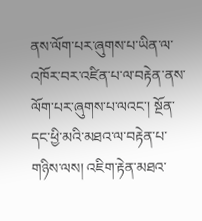ནས་ལོག་པར་ཞུགས་པ་ཡིན་ལ་འཁོར་བར་འཛིན་པ་ལ་བརྟེན་ནས་ལོག་པར་ཞུགས་པ་ལའང་། སྔོན་དང་ཕྱི་མའི་མཐའ་ལ་བརྟེན་པ་གཉིས་ལས། འཇིག་རྟེན་མཐའ་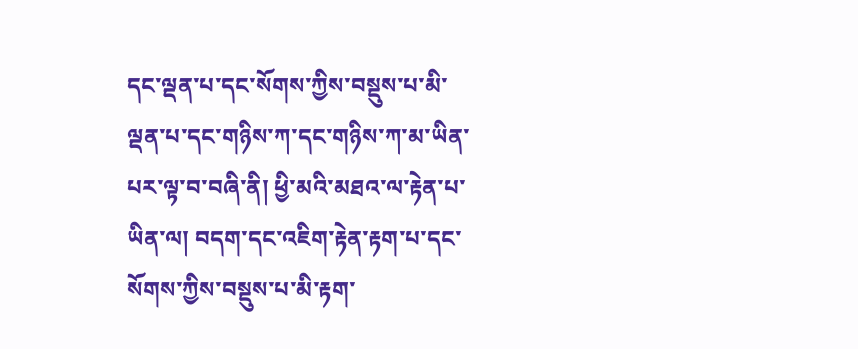དང་ལྡན་པ་དང་སོགས་ཀྱིས་བསྡུས་པ་མི་ལྡན་པ་དང་གཉིས་ཀ་དང་གཉིས་ཀ་མ་ཡིན་པར་ལྟ་བ་བཞི་ནི། ཕྱི་མའི་མཐའ་ལ་རྟེན་པ་ཡིན་ལ། བདག་དང་འཇིག་རྟེན་རྟག་པ་དང་སོགས་ཀྱིས་བསྡུས་པ་མི་རྟག་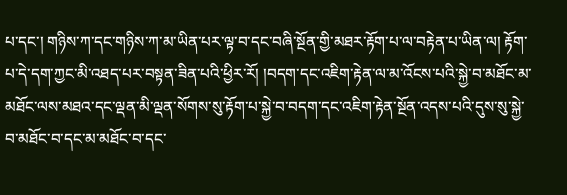པ་དང་། གཉིས་ཀ་དང་གཉིས་ཀ་མ་ཡིན་པར་ལྟ་བ་དང་བཞི་སྔོན་གྱི་མཐར་རྟོག་པ་ལ་བརྟེན་པ་ཡིན་ལ། རྟོག་པ་དེ་དག་ཀྱང་མི་འཐད་པར་བསྟན་ཟིན་པའི་ཕྱིར་རོ། །བདག་དང་འཇིག་རྟེན་ལ་མ་འོངས་པའི་སྐྱེ་བ་མཐོང་མ་མཐོང་ལས་མཐའ་དང་ལྡན་མི་ལྡན་སོགས་སུ་རྟོག་པ་སྐྱེ་བ་བདག་དང་འཇིག་རྟེན་སྔོན་འདས་པའི་དུས་སུ་སྐྱེ་བ་མཐོང་བ་དང་མ་མཐོང་བ་དང་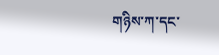གཉིས་ཀ་དང་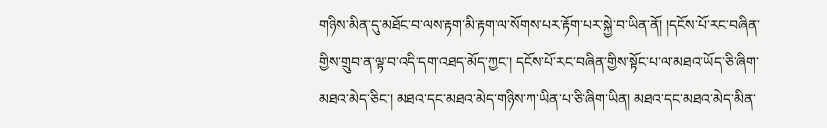གཉིས་མིན་དུ་མཐོང་བ་ལས་རྟག་མི་རྟག་ལ་སོགས་པར་རྟོག་པར་སྐྱེ་བ་ཡིན་ནོ། །དངོས་པོ་རང་བཞིན་གྱིས་གྲུབ་ན་ལྟ་བ་འདི་དག་འཐད་མོད་ཀྱང་། དངོས་པོ་རང་བཞིན་གྱིས་སྟོང་པ་ལ་མཐའ་ཡོད་ཅི་ཞིག་མཐའ་མེད་ཅིང་། མཐའ་དང་མཐའ་མེད་གཉིས་ཀ་ཡིན་པ་ཅི་ཞིག་ཡིན། མཐའ་དང་མཐའ་མེད་མིན་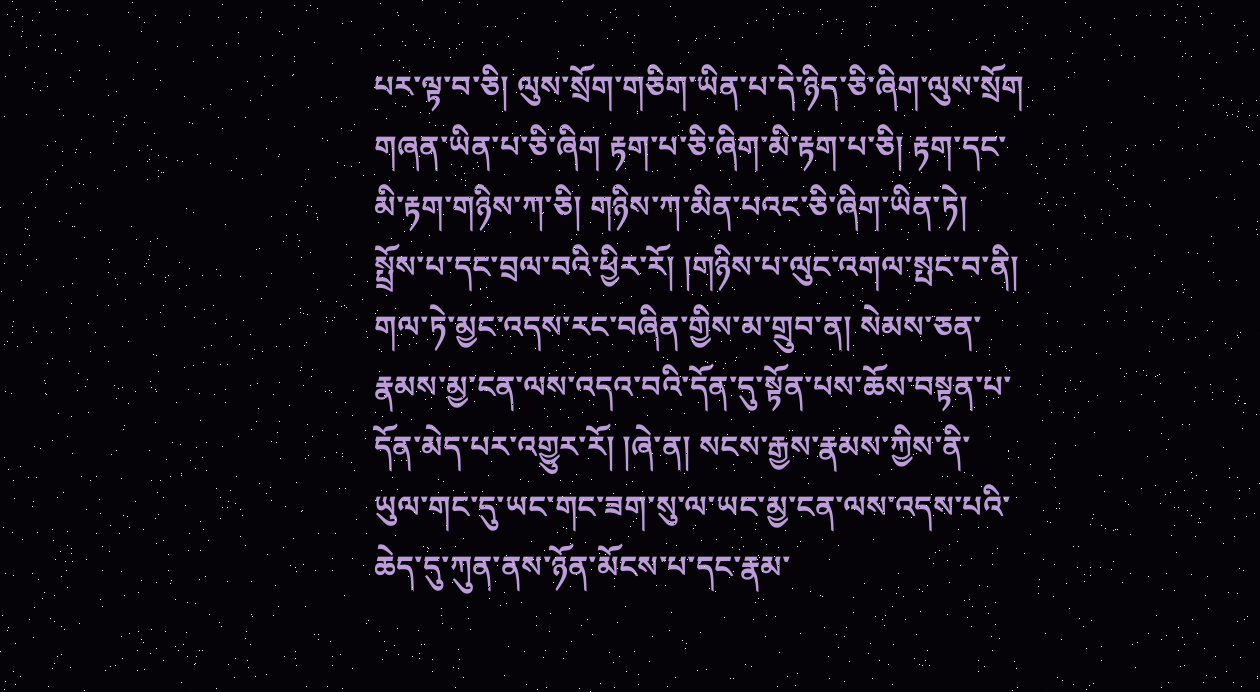པར་ལྟ་བ་ཅི། ལུས་སྲོག་གཅིག་ཡིན་པ་དེ་ཉིད་ཅི་ཞིག་ལུས་སྲོག གཞན་ཡིན་པ་ཅི་ཞིག རྟག་པ་ཅི་ཞིག་མི་རྟག་པ་ཅི། རྟག་དང་མི་རྟག་གཉིས་ཀ་ཅི། གཉིས་ཀ་མིན་པའང་ཅི་ཞིག་ཡིན་ཏེ། སྤྲོས་པ་དང་བྲལ་བའི་ཕྱིར་རོ། །གཉིས་པ་ལུང་འགལ་སྤང་བ་ནི། གལ་ཏེ་མྱང་འདས་རང་བཞིན་གྱིས་མ་གྲུབ་ན། སེམས་ཅན་རྣམས་མྱ་ངན་ལས་འདའ་བའི་དོན་དུ་སྟོན་པས་ཆོས་བསྟན་པ་དོན་མེད་པར་འགྱུར་རོ། །ཞེ་ན། སངས་རྒྱས་རྣམས་ཀྱིས་ནི་ཡུལ་གང་དུ་ཡང་གང་ཟག་སུ་ལ་ཡང་མྱ་ངན་ལས་འདས་པའི་ཆེད་དུ་ཀུན་ནས་ཉོན་མོངས་པ་དང་རྣམ་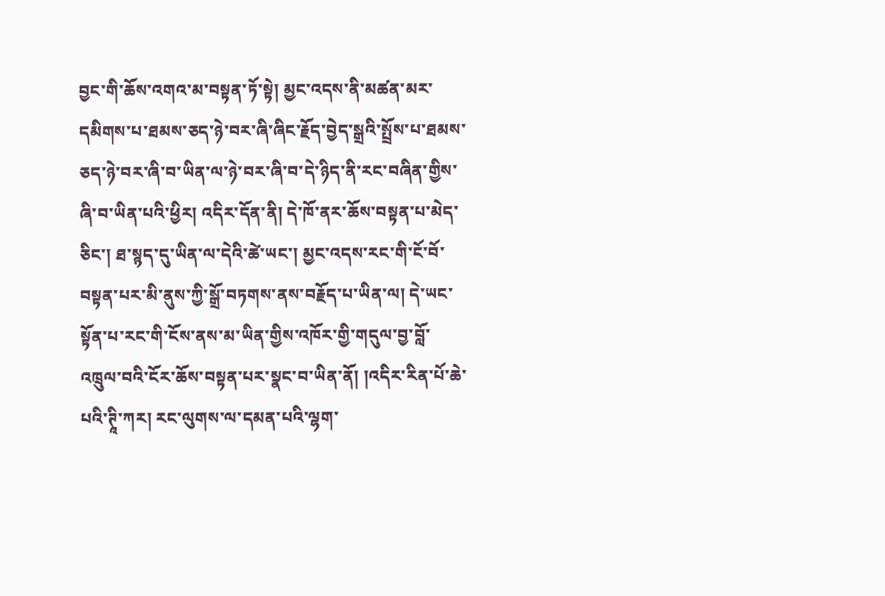བྱང་གི་ཆོས་འགའ་མ་བསྟན་ཏོ་སྟེ། མྱང་འདས་ནི་མཚན་མར་དམིགས་པ་ཐམས་ཅད་ཉེ་བར་ཞི་ཞིང་རྗོད་བྱེད་སྒྲའི་སྤྲོས་པ་ཐམས་ཅད་ཉེ་བར་ཞི་བ་ཡིན་ལ་ཉེ་བར་ཞི་བ་དེ་ཉིད་ནི་རང་བཞིན་གྱིས་ཞི་བ་ཡིན་པའི་ཕྱིར། འདིར་དོན་ནི། དེ་ཁོ་ནར་ཆོས་བསྟན་པ་མེད་ཅིང་། ཐ་སྙད་དུ་ཡིན་ལ་དེའི་ཚེ་ཡང་། མྱང་འདས་རང་གི་ངོ་བོ་བསྟན་པར་མི་ནུས་ཀྱི་སྒྲོ་བཏགས་ནས་བརྗོད་པ་ཡིན་ལ། དེ་ཡང་སྟོན་པ་རང་གི་ངོས་ནས་མ་ཡིན་གྱིས་འཁོར་གྱི་གདུལ་བྱ་བློ་འཁྲུལ་བའི་ངོར་ཆོས་བསྟན་པར་སྣང་བ་ཡིན་ནོ། །འདིར་རིན་པོ་ཆེ་པའི་ཊཱི་ཀར། རང་ལུགས་ལ་དམན་པའི་ལྷག་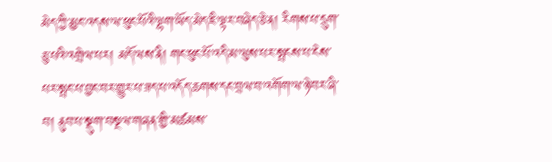མེད་ཀྱི་མྱང་འདས་ལ་ཕུང་པོའི་ལྷག་ཡོད་མེད་ཇི་ལྟར་བཞེད་ཅེ་ན། རིགས་པ་དྲུག་ཅུ་པའི་འགྲེལ་པར། མདོ་ལས་ནི། གང་ཕུང་པོ་འདི་མ་ལུས་པར་སྤངས་པ་ངེས་པར་སྤང་པ་བྱང་བར་གྱུར་པ་ཟད་པ་འདོད་ཆགས་དང་བྲལ་བ་འགོག་ལ་ཉེ་བར་ཞི་བ། ནུབ་པ་སྡུག་བསྔལ་གཞན་གྱི་མཚམས་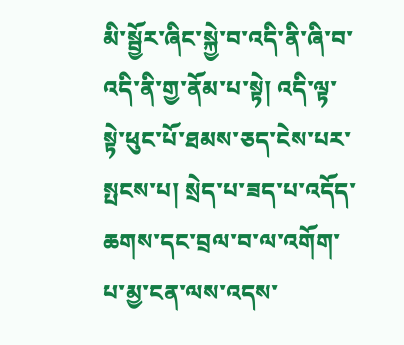མི་སྦྱོར་ཞིང་སྐྱེ་བ་འདི་ནི་ཞི་བ་འདི་ནི་གྱ་ནོམ་པ་སྟེ། འདི་ལྟ་སྟེ་ཕུང་པོ་ཐམས་ཅད་ངེས་པར་སྤངས་པ། སྲེད་པ་ཟད་པ་འདོད་ཆགས་དང་བྲལ་བ་ལ་འགོག་པ་མྱ་ངན་ལས་འདས་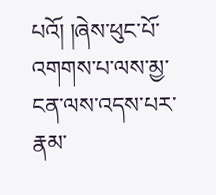པའོ། །ཞེས་ཕུང་པོ་འགགས་པ་ལས་མྱ་ངན་ལས་འདས་པར་རྣམ་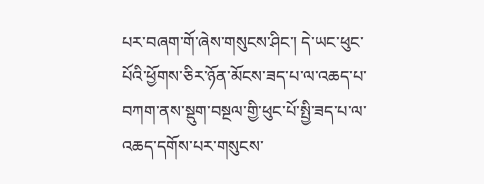པར་བཞག་གོ་ཞེས་གསུངས་ཤིང་། དེ་ཡང་ཕུང་པོའི་ཕྱོགས་ཅིར་ཉོན་མོངས་ཟད་པ་ལ་འཆད་པ་བཀག་ནས་སྡུག་བསྔལ་གྱི་ཕུང་པོ་སྤྱི་ཟད་པ་ལ་འཆད་དགོས་པར་གསུངས་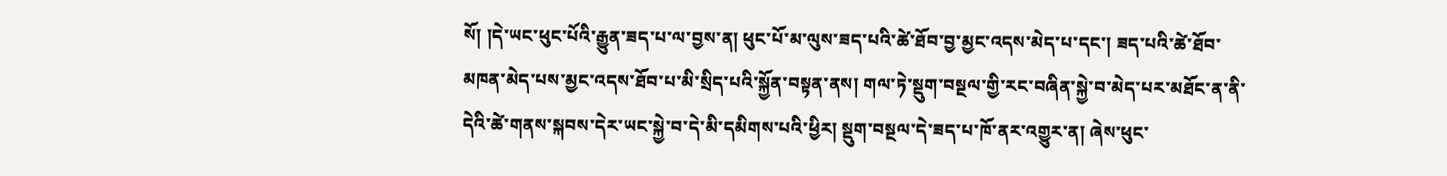སོ། །དེ་ཡང་ཕུང་པོའི་རྒྱུན་ཟད་པ་ལ་བྱས་ན། ཕུང་པོ་མ་ལུས་ཟད་པའི་ཚེ་ཐོབ་བྱ་མྱང་འདས་མེད་པ་དང་། ཟད་པའི་ཚེ་ཐོབ་མཁན་མེད་པས་མྱང་འདས་ཐོབ་པ་མི་སྲིད་པའི་སྐྱོན་བསྟན་ནས། གལ་ཏེ་སྡུག་བསྔལ་གྱི་རང་བཞིན་སྐྱེ་བ་མེད་པར་མཐོང་ན་ནི་དེའི་ཚེ་གནས་སྐབས་དེར་ཡང་སྐྱེ་བ་དེ་མི་དམིགས་པའི་ཕྱིར། སྡུག་བསྔལ་དེ་ཟད་པ་ཁོ་ནར་འགྱུར་ན། ཞེས་ཕུང་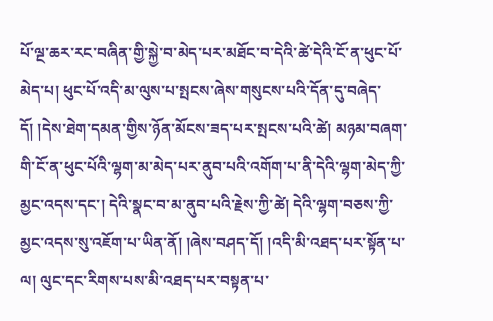པོ་ལྔ་ཆར་རང་བཞིན་གྱི་སྐྱེ་བ་མེད་པར་མཐོང་བ་དེའི་ཚེ་དེའི་ངོ་ན་ཕུང་པོ་མེད་པ། ཕུང་པོ་འདི་མ་ལུས་པ་སྤངས་ཞེས་གསུངས་པའི་དོན་དུ་བཞེད་དོ། །དེས་ཐེག་དམན་གྱིས་ཉོན་མོངས་ཟད་པར་སྤངས་པའི་ཚེ། མཉམ་བཞག་གི་ངོ་ན་ཕུང་པོའི་ལྷག་མ་མེད་པར་ནུབ་པའི་འགོག་པ་ནི་དེའི་ལྷག་མེད་ཀྱི་མྱང་འདས་དང་། དེའི་སྣང་བ་མ་ནུབ་པའི་རྗེས་ཀྱི་ཚེ། དེའི་ལྷག་བཅས་ཀྱི་མྱང་འདས་སུ་འཇོག་པ་ཡིན་ནོ། །ཞེས་བཤད་དོ། །འདི་མི་འཐད་པར་སྟོན་པ་ལ། ལུང་དང་རིགས་པས་མི་འཐད་པར་བསྟན་པ་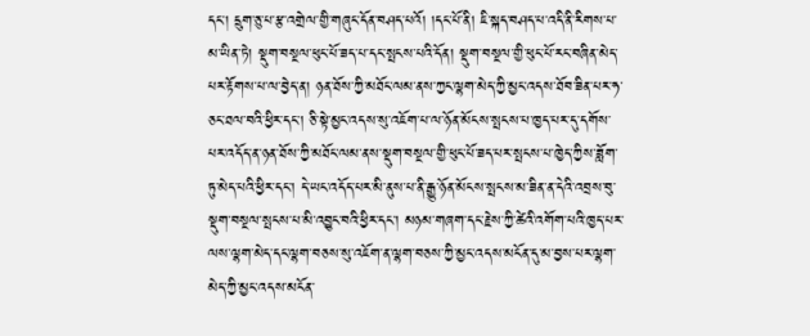དང་། དྲུག་ཅུ་པ་རྩ་འགྲེལ་གྱི་གཞུང་དོན་བཤད་པའོ། །དང་པོ་ནི། ཇི་སྐད་བཤད་པ་འདི་ནི་རིགས་པ་མ་ཡིན་ཏེ། སྡུག་བསྔལ་ཕུང་པོ་ཟད་པ་དང་སྤངས་པའི་དོན། སྡུག་བསྔལ་གྱི་ཕུང་པོ་རང་བཞིན་མེད་པར་རྟོགས་པ་ལ་བྱེད་ན། ཉན་ཐོས་ཀྱི་མཐོང་ལམ་ནས་ཀྱང་ལྷག་མེད་ཀྱི་མྱང་འདས་ཐོབ་ཟིན་པར་ཧ་ཅང་ཐལ་བའི་ཕྱིར་དང་། ཅི་སྟེ་མྱང་འདས་སུ་འཇོག་པ་ལ་ཉོན་མོངས་སྤངས་པ་ཁྱད་པར་དུ་དགོས་པར་འདོད་ན་ཉན་ཐོས་ཀྱི་མཐོང་ལམ་ནས་སྡུག་བསྔལ་གྱི་ཕུང་པོ་ཟད་པར་སྤངས་པ་ཁྱེད་ཀྱིས་ཟློག་ཏུ་མེད་པའི་ཕྱིར་དང་། དེ་ཡང་འདོད་པར་མི་ནུས་པ་ནི་རྒྱུ་ཉོན་མོངས་སྤངས་མ་ཟིན་ན་དེའི་འབྲས་བུ་སྡུག་བསྔལ་སྤངས་པ་མི་འབྱུང་བའི་ཕྱིར་དང་། མཉམ་གཞག་དང་རྗེས་ཀྱི་ཚེའི་འགོག་པའི་ཁྱད་པར་ལས་ལྷག་མེད་དང་ལྷག་བཅས་སུ་འཇོག་ན་ལྷག་བཅས་ཀྱི་མྱང་འདས་མངོན་དུ་མ་བྱས་པར་ལྷག་མེད་ཀྱི་མྱང་འདས་མངོན་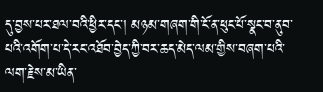དུ་བྱས་པར་ཐལ་བའི་ཕྱིར་དང་། མཉམ་གཞག་གི་ངོ་ན་ཕུང་པོ་སྣང་བ་ནུབ་པའི་འགོག་པ་དེ་རང་འཐོབ་བྱེད་ཀྱི་བར་ཆད་མེད་ལམ་གྱིས་བཞག་པའི་ལག་རྗེས་མ་ཡིན་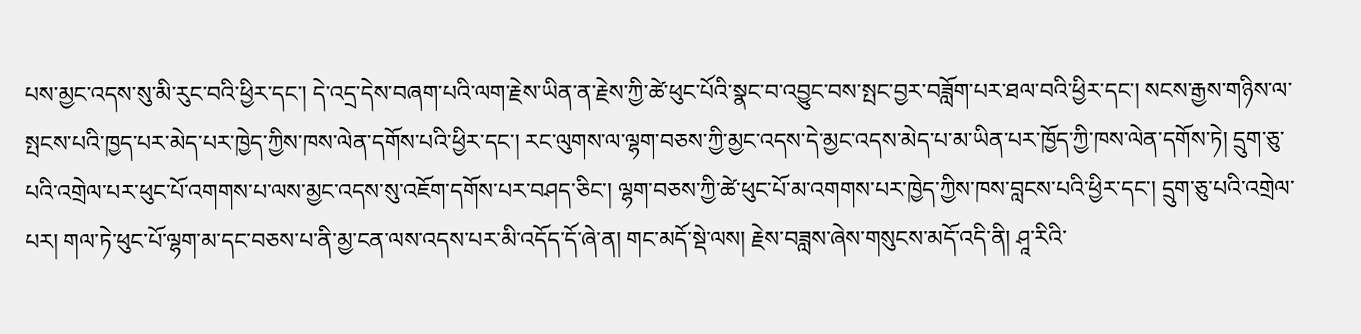པས་མྱང་འདས་སུ་མི་རུང་བའི་ཕྱིར་དང་། དེ་འདྲ་དེས་བཞག་པའི་ལག་རྗེས་ཡིན་ན་རྗེས་ཀྱི་ཚེ་ཕུང་པོའི་སྣང་བ་འབྱུང་བས་སྤང་བྱར་བཟློག་པར་ཐལ་བའི་ཕྱིར་དང་། སངས་རྒྱས་གཉིས་ལ་སྤངས་པའི་ཁྱད་པར་མེད་པར་ཁྱེད་ཀྱིས་ཁས་ལེན་དགོས་པའི་ཕྱིར་དང་། རང་ལུགས་ལ་ལྷག་བཅས་ཀྱི་མྱང་འདས་དེ་མྱང་འདས་མེད་པ་མ་ཡིན་པར་ཁྱོད་ཀྱི་ཁས་ལེན་དགོས་ཏེ། དྲུག་ཅུ་པའི་འགྲེལ་པར་ཕུང་པོ་འགགས་པ་ལས་མྱང་འདས་སུ་འཇོག་དགོས་པར་བཤད་ཅིང་། ལྷག་བཅས་ཀྱི་ཚེ་ཕུང་པོ་མ་འགགས་པར་ཁྱེད་ཀྱིས་ཁས་བླངས་པའི་ཕྱིར་དང་། དྲུག་ཅུ་པའི་འགྲེལ་པར། གལ་ཏེ་ཕུང་པོ་ལྷག་མ་དང་བཅས་པ་ནི་མྱ་ངན་ལས་འདས་པར་མི་འདོད་དོ་ཞེ་ན། གང་མདོ་སྡེ་ལས། རྗེས་བཟླས་ཞེས་གསུངས་མདོ་འདི་ནི། ཤཱ་རིའི་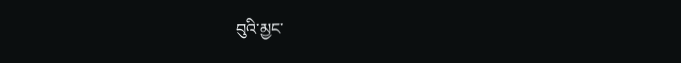བུའི་མྱང་